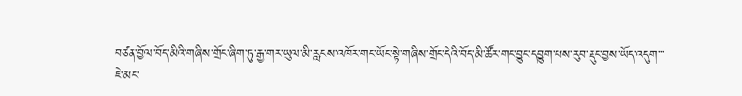བཙན་བྱོལ་བོད་མིའི་གཞིས་གྲོང་ཞིག་ཏུ་རྒྱ་གར་ཡུལ་མི་རླངས་འཁོར་གང་ཡོང་སྟེ་གཞིས་གྲོང་དེའི་བོད་མི་ཚོར་གང་བྱུང་དབྱུག་པས་རུབ་རྡུང་བྱས་ཡོད་འདུག་་་
ཇེ་མང་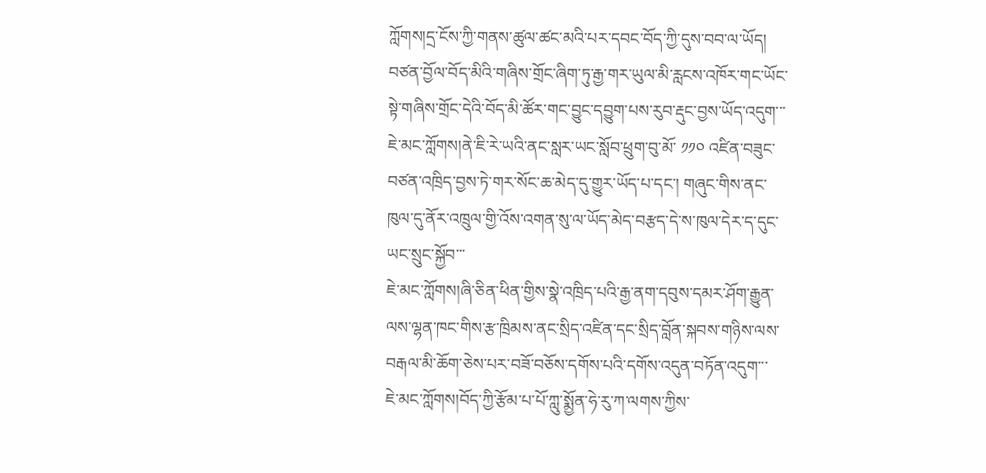ཀློགས།དྲ་ངོས་ཀྱི་གནས་ཚུལ་ཚང་མའི་པར་དབང་བོད་ཀྱི་དུས་བབ་ལ་ཡོད།
བཙན་བྱོལ་བོད་མིའི་གཞིས་གྲོང་ཞིག་ཏུ་རྒྱ་གར་ཡུལ་མི་རླངས་འཁོར་གང་ཡོང་སྟེ་གཞིས་གྲོང་དེའི་བོད་མི་ཚོར་གང་བྱུང་དབྱུག་པས་རུབ་རྡུང་བྱས་ཡོད་འདུག་་་
ཇེ་མང་ཀློགས།ནེ་ཇི་རེ་ཡའི་ནང་སླར་ཡང་སློབ་ཕྲུག་བུ་མོ་ ༡༡༠ འཛིན་བཟུང་བཙན་འཁྲིད་བྱས་ཏེ་གར་སོང་ཆ་མེད་དུ་གྱུར་ཡོད་པ་དང་། གཞུང་གིས་ནང་ཁུལ་དུ་ནོར་འཁྲུལ་གྱི་འོས་འགན་སུ་ལ་ཡོད་མེད་བརྩད་དེ་ས་ཁུལ་དེར་ད་དུང་ཡང་སྲུང་སྐྱོབ་་་
ཇེ་མང་ཀློགས།ཞི་ཅིན་ཕིན་གྱིས་སྣེ་འཁྲིད་པའི་རྒྱ་ནག་དབུས་དམར་ཤོག་རྒྱུན་ལས་ལྷན་ཁང་གིས་རྩ་ཁྲིམས་ནང་སྲིད་འཛིན་དང་སྲིད་བློན་སྐབས་གཉིས་ལས་བརྒལ་མི་ཆོག་ཅེས་པར་བཟོ་བཅོས་དགོས་པའི་དགོས་འདུན་བཏོན་འདུག་་་
ཇེ་མང་ཀློགས།བོད་ཀྱི་རྩོམ་པ་པོ་ཀླུ་སྨྱོན་ཧེ་རུ་ཀ་ལགས་ཀྱིས་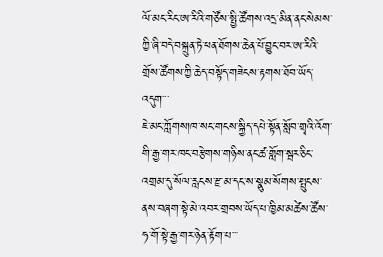ལོ་མང་རིང་ཨ་རིའི་གཙོས་སྤྱི་ཚོགས་འདྲ་མིན་ནང་སེམས་ཀྱི་ཞི་བདེ་བསྐྲུན་ཏེ་ཕན་ཐོགས་ཆེན་པོ་བྱུང་བར་ཨ་རིའི་གྲོས་ཚོགས་ཀྱི་ཆེད་བསྟོད་གཟེངས་རྟགས་ཐོབ་ཡོད་འདུག་་་
ཇེ་མང་ཀློགས།ཁ་སང་གངས་སྐྱིད་དཔེ་སྟོན་སློབ་གྲྭའི་འོག་གི་རྒྱ་གར་ཁང་བརྩེགས་གཉིས་ནང་ཚ་གློག་སྦར་ཅིང་འགྲམ་དུ་སོལ་རླངས་རྫ་མ་དང་ས་སྣུམ་སོགས་སྤུངས་ནས་བཞག་སྟེ་མེ་འབར་གྲབས་ཡོད་པ་ཁྱིམ་མཚེས་ཚོས་ཧ་གོ་སྟེ་རྒྱ་གར་ཉེན་རྟོག་པ་་་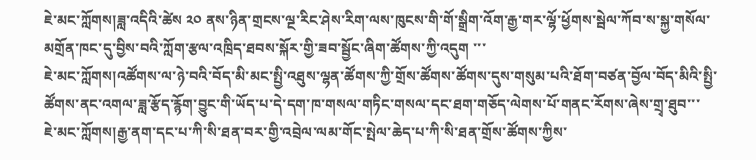ཇེ་མང་ཀློགས།ཟླ་འདིའི་ཚེས ༢༠ ནས་ཉིན་གྲངས་ལྔ་རིང་ཤེས་རིག་ལས་ཁུངས་གི་གོ་སྒྲིག་འོག་རྒྱ་གར་ལྷོ་ཕྱོགས་སྦེལ་ཀོབ་ས་སྐྱ་གསོལ་མགྲོན་ཁང་དུ་བྱིས་བའི་ཀློག་རྩལ་འཁྲིད་ཐབས་སྐོར་གྱི་ཟབ་སྦྱོང་ཞིག་ཚོགས་ཀྱི་འདུག ་་་
ཇེ་མང་ཀློགས།འཚོགས་ལ་ཉེ་བའི་བོད་མི་མང་སྤྱི་འཐུས་ལྷན་ཚོགས་ཀྱི་གྲོས་ཚོགས་ཚོགས་དུས་གསུམ་པའི་ཐོག་བཙན་བྱོལ་བོད་མིའི་སྤྱི་ཚོགས་ནང་འགལ་ཟླ་རྩོད་རྙོག་བྱུང་གི་ཡོད་པ་དེ་དག་ཁ་གསལ་གཏིང་གསལ་དང་ཐག་གཅོད་ལེགས་པོ་གནང་རོགས་ཞེས་གྲྭ་ཐུབ་་་
ཇེ་མང་ཀློགས།རྒྱ་ནག་དང་པ་ཀི་སི་ཐན་བར་གྱི་འབྲེལ་ལམ་གོང་སྤེལ་ཆེད་པ་ཀི་སི་ཐན་གྲོས་ཚོགས་ཀྱིས་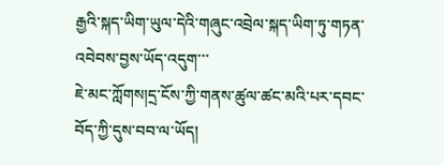རྒྱའི་སྐད་ཡིག་ཡུལ་དེའི་གཞུང་འབྲེལ་སྐད་ཡིག་ཏུ་གཏན་འབེབས་བྱས་ཡོད་འདུག་་་
ཇེ་མང་ཀློགས།དྲ་ངོས་ཀྱི་གནས་ཚུལ་ཚང་མའི་པར་དབང་བོད་ཀྱི་དུས་བབ་ལ་ཡོད།